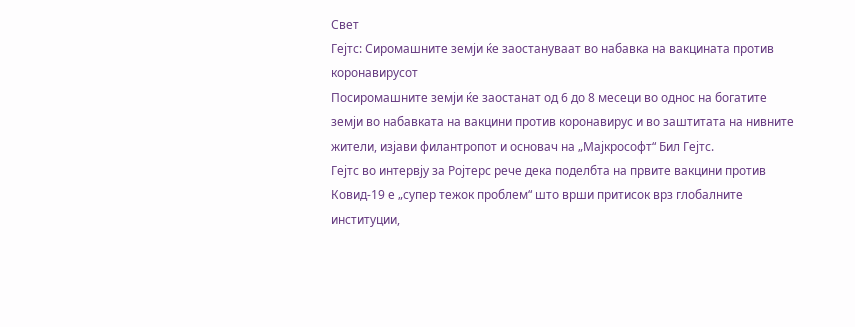Свет
Гејтс: Сиромашните земји ќе заостануваат во набавка на вакцината против коронавирусот
Посиромашните земји ќе заостанат од 6 до 8 месеци во однос на богатите земји во набавката на вакцини против коронавирус и во заштитата на нивните жители, изјави филантропот и основач на „Мајкрософт“ Бил Гејтс.
Гејтс во интервју за Ројтерс рече дека поделбта на првите вакцини против Ковид-19 е „супер тежок проблем“ што врши притисок врз глобалните институции,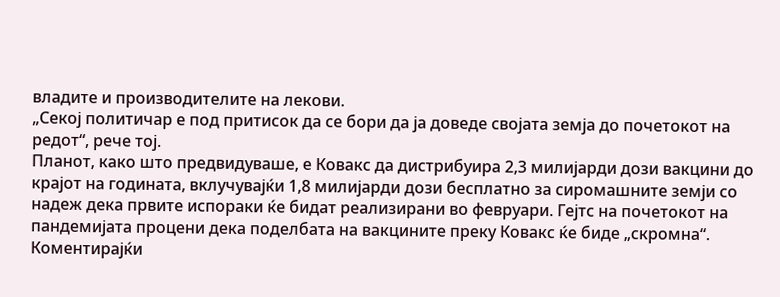владите и производителите на лекови.
„Секој политичар е под притисок да се бори да ја доведе својата земја до почетокот на редот“, рече тој.
Планот, како што предвидуваше, е Ковакс да дистрибуира 2,3 милијарди дози вакцини до крајот на годината, вклучувајќи 1,8 милијарди дози бесплатно за сиромашните земји со надеж дека првите испораки ќе бидат реализирани во февруари. Гејтс на почетокот на пандемијата процени дека поделбата на вакцините преку Ковакс ќе биде „скромна“.
Коментирајќи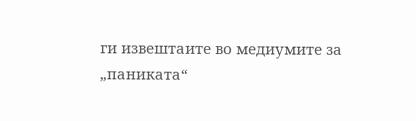ги извештаите во медиумите за „паниката“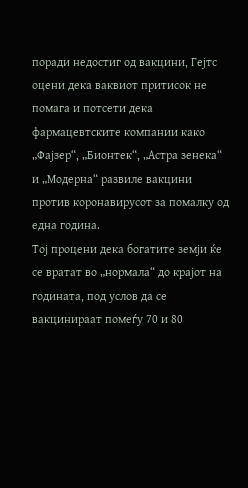поради недостиг од вакцини, Гејтс оцени дека ваквиот притисок не помага и потсети дека фармацевтските компании како „Фајзер“, „Бионтек“, „Астра зенека“ и „Модерна“ развиле вакцини против коронавирусот за помалку од една година.
Тој процени дека богатите земји ќе се вратат во „нормала“ до крајот на годината, под услов да се вакцинираат помеѓу 70 и 80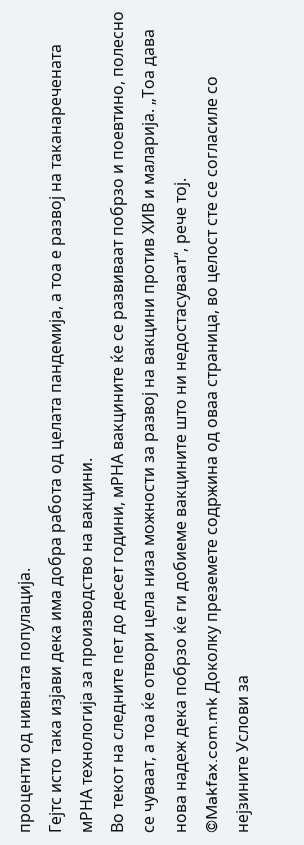проценти од нивната популација.
Гејтс исто така изјави дека има добра работа од целата пандемија, а тоа е развој на таканаречената мРНА технологија за производство на вакцини.
Во текот на следните пет до десет години, мРНА вакцините ќе се развиваат побрзо и поевтино, полесно се чуваат, а тоа ќе отвори цела низа можности за развој на вакцини против ХИВ и маларија. „Тоа дава нова надеж дека побрзо ќе ги добиеме вакцините што ни недостасуваат“, рече тој.
©Makfax.com.mk Доколку преземете содржина од оваа страница, во целост сте се согласиле со нејзините Услови за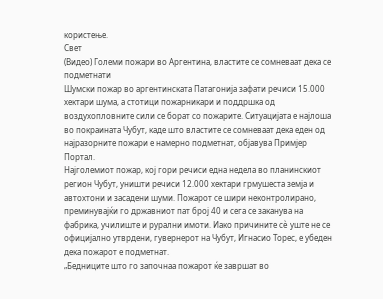користење.
Свет
(Видео) Големи пожари во Аргентина, властите се сомневаат дека се подметнати
Шумски пожар во аргентинската Патагонија зафати речиси 15.000 хектари шума, а стотици пожарникари и поддршка од воздухопловните сили се борат со пожарите. Ситуацијата е најлоша во покраината Чубут, каде што властите се сомневаат дека еден од најразорните пожари е намерно подметнат, објавува Примјер Портал.
Најголемиот пожар, кој гори речиси една недела во планинскиот регион Чубут, уништи речиси 12.000 хектари грмушеста земја и автохтони и засадени шуми. Пожарот се шири неконтролирано, преминувајќи го државниот пат број 40 и сега се заканува на фабрика, училиште и рурални имоти. Иако причините сè уште не се официјално утврдени, гувернерот на Чубут, Игнасио Торес, е убеден дека пожарот е подметнат.
„Бедниците што го започнаа пожарот ќе завршат во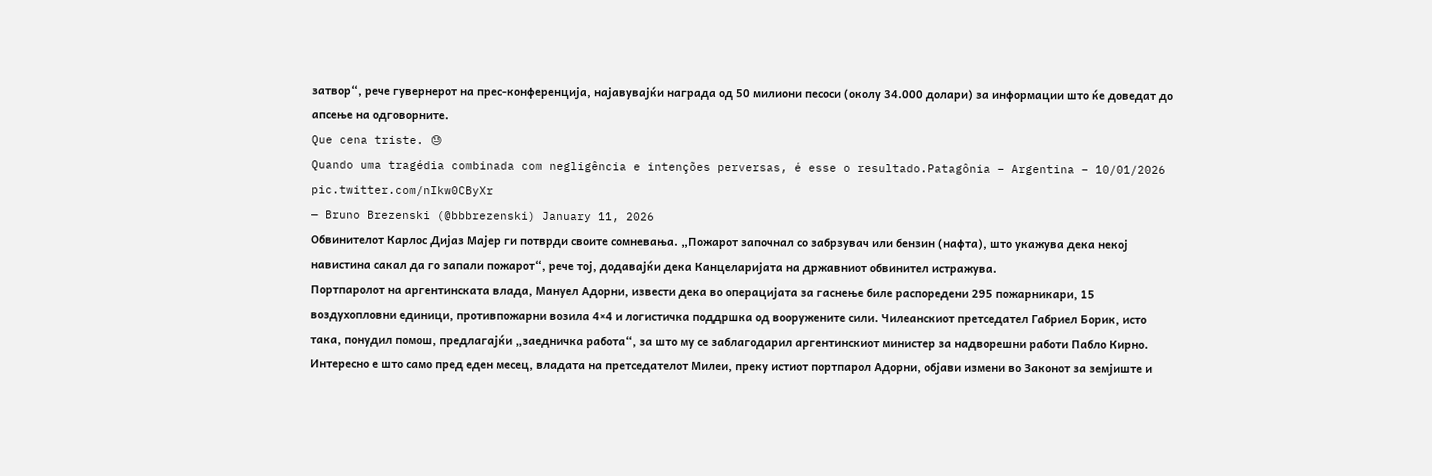затвор“, рече гувернерот на прес-конференција, најавувајќи награда од 50 милиони песоси (околу 34.000 долари) за информации што ќе доведат до апсење на одговорните.
Que cena triste. 😓
Quando uma tragédia combinada com negligência e intenções perversas, é esse o resultado.Patagônia – Argentina – 10/01/2026 pic.twitter.com/nIkw0CByXr
— Bruno Brezenski (@bbbrezenski) January 11, 2026
Обвинителот Карлос Дијаз Мајер ги потврди своите сомневања. „Пожарот започнал со забрзувач или бензин (нафта), што укажува дека некој навистина сакал да го запали пожарот“, рече тој, додавајќи дека Канцеларијата на државниот обвинител истражува.
Портпаролот на аргентинската влада, Мануел Адорни, извести дека во операцијата за гаснење биле распоредени 295 пожарникари, 15 воздухопловни единици, противпожарни возила 4×4 и логистичка поддршка од вооружените сили. Чилеанскиот претседател Габриел Борик, исто така, понудил помош, предлагајќи „заедничка работа“, за што му се заблагодарил аргентинскиот министер за надворешни работи Пабло Кирно.
Интересно е што само пред еден месец, владата на претседателот Милеи, преку истиот портпарол Адорни, објави измени во Законот за земјиште и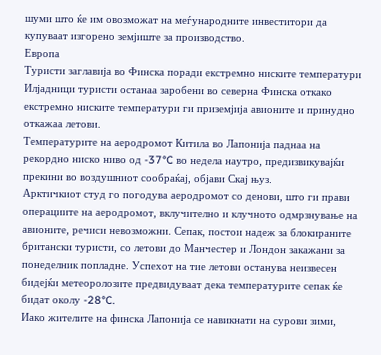шуми што ќе им овозможат на меѓународните инвеститори да купуваат изгорено земјиште за производство.
Европа
Туристи заглавија во Финска поради екстремно ниските температури
Илјадници туристи останаа заробени во северна Финска откако екстремно ниските температури ги приземјија авионите и принудно откажаа летови.
Температурите на аеродромот Китила во Лапонија паднаа на рекордно ниско ниво од -37°C во недела наутро, предизвикувајќи прекини во воздушниот сообраќај, објави Скај њуз.
Арктичкиот студ го погодува аеродромот со денови, што ги прави операциите на аеродромот, вклучително и клучното одмрзнување на авионите, речиси невозможни. Сепак, постои надеж за блокираните британски туристи, со летови до Манчестер и Лондон закажани за понеделник попладне. Успехот на тие летови останува неизвесен бидејќи метеоролозите предвидуваат дека температурите сепак ќе бидат околу -28°C.
Иако жителите на финска Лапонија се навикнати на сурови зими,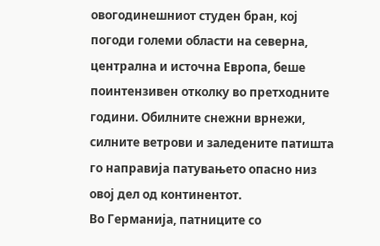овогодинешниот студен бран, кој погоди големи области на северна, централна и источна Европа, беше поинтензивен отколку во претходните години. Обилните снежни врнежи, силните ветрови и заледените патишта го направија патувањето опасно низ овој дел од континентот.
Во Германија, патниците со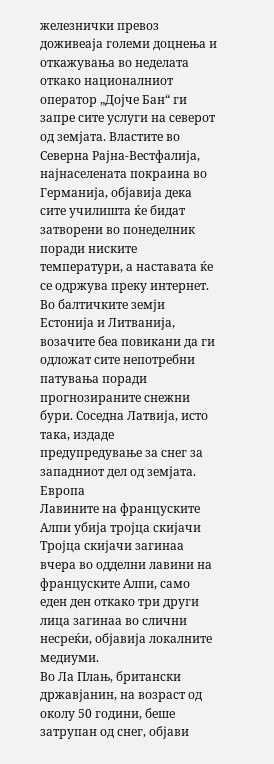железнички превоз доживеаја големи доцнења и откажувања во неделата откако националниот оператор „Дојче Бан“ ги запре сите услуги на северот од земјата. Властите во Северна Рајна-Вестфалија, најнаселената покраина во Германија, објавија дека сите училишта ќе бидат затворени во понеделник поради ниските температури, а наставата ќе се одржува преку интернет.
Во балтичките земји Естонија и Литванија, возачите беа повикани да ги одложат сите непотребни патувања поради прогнозираните снежни бури. Соседна Латвија, исто така, издаде предупредување за снег за западниот дел од земјата.
Европа
Лавините на француските Алпи убија тројца скијачи
Тројца скијачи загинаа вчера во одделни лавини на француските Алпи, само еден ден откако три други лица загинаа во слични несреќи, објавија локалните медиуми.
Во Ла Плањ, британски државјанин, на возраст од околу 50 години, беше затрупан од снег, објави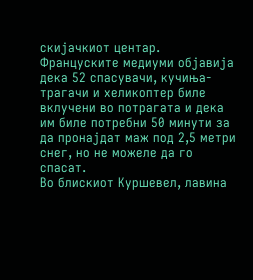скијачкиот центар. Француските медиуми објавија дека 52 спасувачи, кучиња-трагачи и хеликоптер биле вклучени во потрагата и дека им биле потребни 50 минути за да пронајдат маж под 2,5 метри снег, но не можеле да го спасат.
Во блискиот Куршевел, лавина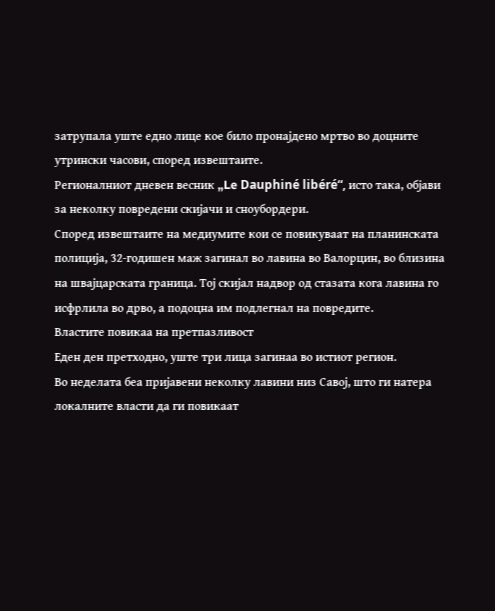затрупала уште едно лице кое било пронајдено мртво во доцните утрински часови, според извештаите.
Регионалниот дневен весник „Le Dauphiné libéré“, исто така, објави за неколку повредени скијачи и сноубордери.
Според извештаите на медиумите кои се повикуваат на планинската полиција, 32-годишен маж загинал во лавина во Валорцин, во близина на швајцарската граница. Тој скијал надвор од стазата кога лавина го исфрлила во дрво, а подоцна им подлегнал на повредите.
Властите повикаа на претпазливост
Еден ден претходно, уште три лица загинаа во истиот регион.
Во неделата беа пријавени неколку лавини низ Савој, што ги натера локалните власти да ги повикаат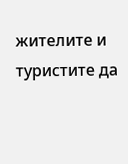жителите и туристите да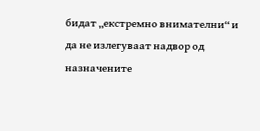бидат „екстремно внимателни“ и да не излегуваат надвор од назначените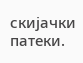скијачки патеки.